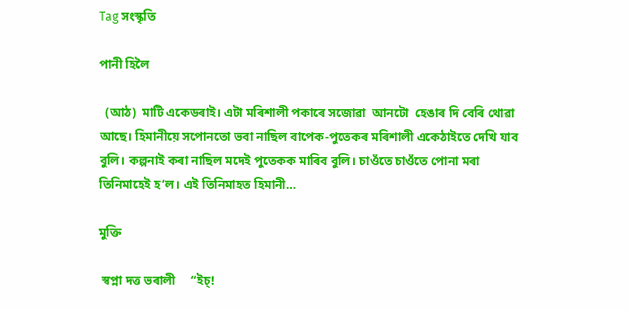Tag সংস্কৃতি

পানী হিলৈ

  (আঠ)  মাটি একেডৰাই। এটা মৰিশালী পকাৰে সজোৱা  আনটো  হেঙাৰ দি বেৰি থোৱা আছে। হিমানীয়ে সপোনতো ভবা নাছিল বাপেক-পুতেকৰ মৰিশালী একেঠাইতে দেখি যাব বুলি। কল্পনাই কৰা নাছিল মদেই পুতেকক মাৰিব বুলি। চাওঁতে চাওঁতে পোনা মৰা তিনিমাহেই হ‘ল। এই তিনিমাহত হিমানী…

মুক্তি

 স্বপ্না দত্ত ভৰালী     “ইচ্!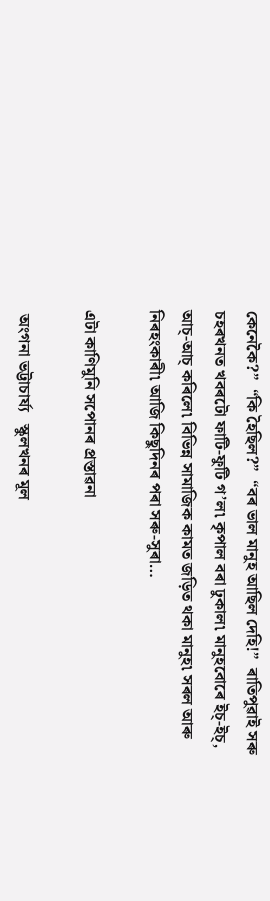কেনেকৈ?”  “কি হৈছিল?”  “বৰ ভাল মানুহ আছিল দেহি!”  ৰাতিপুৱাই সৰু চহৰখনত খবৰটো ফাটি-ফুটি গ’ল৷ কৃপাল বৰা ঢুকাল৷ মানুহবোৰে ইচ্-ইচ্, আচ্-আচ্ কৰিলে৷ বিভিন্ন সামাজিক কামত জড়িত থকা মানুহ৷ সৰল আৰু নিৰহংকাৰী৷ আজি কিছুদিনৰ পৰা সৰু-সুৰা…

এটা কাণিমুনি সপোনৰ প্ৰস্তাৱনা

 অংগনা ভট্টাচাৰ্য্য   স্কুলখনৰ মূল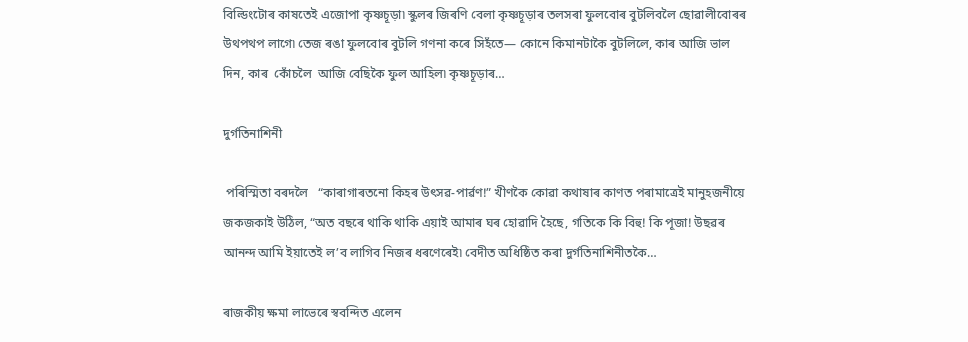বিল্ডিংটোৰ কাষতেই এজোপা কৃষ্ণচূড়া৷ স্কুলৰ জিৰণি বেলা কৃষ্ণচূড়াৰ তলসৰা ফুলবোৰ বুটলিবলৈ ছোৱালীবোৰৰ উথপথপ লাগে৷ তেজ ৰঙা ফুলবোৰ বুটলি গণনা কৰে সিহঁতে— কোনে কিমানটাকৈ বুটলিলে, কাৰ আজি ভাল দিন, কাৰ  কোঁচলৈ  আজি বেছিকৈ ফুল আহিল৷ কৃষ্ণচূড়াৰ…

দুৰ্গতিনাশিনী

 পৰিস্মিতা বৰদলৈ   “কাৰাগাৰতনো কিহৰ উৎসৱ-পাৰ্ৱণ!” খীণকৈ কোৱা কথাষাৰ কাণত পৰামাত্ৰেই মানুহজনীয়ে জকজকাই উঠিল, “অত বছৰে থাকি থাকি এয়াই আমাৰ ঘৰ হোৱাদি হৈছে, গতিকে কি বিহু! কি পূজা! উছৱৰ আনন্দ আমি ইয়াতেই ল’ব লাগিব নিজৰ ধৰণেৰেই৷ বেদীত অধিষ্ঠিত কৰা দুৰ্গতিনাশিনীতকৈ…

ৰাজকীয় ক্ষমা লাভেৰে স্ববন্দিত এলেন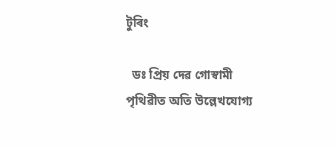টুৰিং

  ডঃ প্ৰিয় দেৱ গোস্ৱামী পৃথিৱীত অতি উল্লেখযোগ্য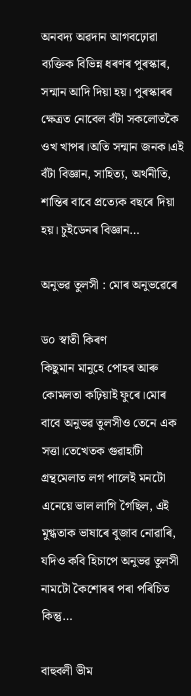অনবদ্য অৱদান আগবঢ়োৱা ব্যক্তিক বিভিন্ন ধৰণৰ পুৰস্কাৰ, সন্মান আদি দিয়া হয়। পুৰস্কাৰৰ ক্ষেত্ৰত নোবেল বঁটা সকলোতকৈ ওখ খাপৰ।অতি সন্মান জনক।এই বঁটা বিজ্ঞান, সাহিত্য, অৰ্থনীতি, শান্তিৰ বাবে প্ৰত্যেক বছৰে দিয়া হয়। চুইডেনৰ বিজ্ঞান…

অনুভৱ তুলসী : মোৰ অনুভৱেৰে

ড০ স্বাতী কিৰণ                                      কিছুমান মানুহে পোহৰ আৰু কোমলতা কঢ়িয়াই ফুৰে।মোৰ বাবে অনুভৱ তুলসীও তেনে এক সত্তা।তেখেতক গুৱাহাটী গ্ৰন্থমেলাত লগ পালেই মনটো এনেয়ে ভাল লাগি গৈছিল, এই মুগ্ধতাক ভাষাৰে বুজাব নোৱাৰি, যদিও কবি হিচাপে অনুভৱ তুলসী নামটো কৈশোৰৰ পৰা পৰিচিত কিন্তু…

বাহুবলী ভীম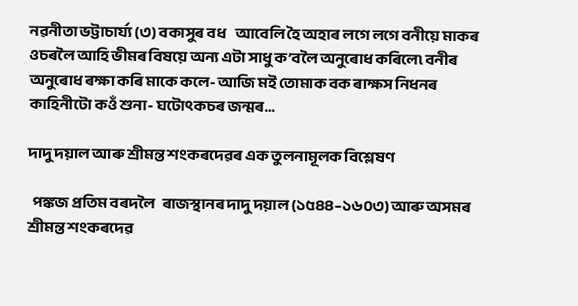নৱনীতা ভট্টাচাৰ্য্য (৩) বকাসুৰ বধ    আবেলি হৈ অহাৰ লগে লগে বনীয়ে মাকৰ ওচৰলৈ আহি ভীমৰ বিষয়ে অন্য এটা সাধু ক’বলৈ অনুৰোধ কৰিলে৷ বনীৰ অনুৰোধ ৰক্ষা কৰি মাকে কলে- আজি মই তোমাক বক ৰাক্ষস নিধনৰ কাহিনীটো কওঁ শুনা- ঘটোৎকচৰ জন্মৰ…

দাদু দয়াল আৰু শ্ৰীমন্ত শংকৰদেৱৰ এক তুলনামূলক বিশ্লেষণ

  পঙ্কজ প্ৰতিম বৰদলৈ   ৰাজস্থানৰ দাদু দয়াল (১৫৪৪–১৬০৩) আৰু অসমৰ শ্ৰীমন্ত শংকৰদেৱ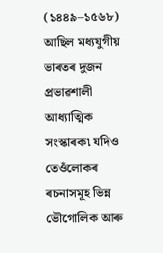(১৪৪৯–১৫৬৮) আছিল মধ্যযুগীয় ভাৰতৰ দুজন প্ৰভাৱশালী আধ্যাত্মিক সংস্কাৰক৷ যদিও তেওঁলোকৰ ৰচনাসমূহ ভিন্ন ভৌগোলিক আৰু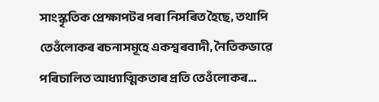সাংস্কৃতিক প্ৰেক্ষাপটৰ পৰা নিসৰিত হৈছে, তথাপি তেওঁলোকৰ ৰচনাসমূহে একশ্বৰবাদী, নৈতিকভাৱে পৰিচালিত আধ্যাত্মিকতাৰ প্ৰতি তেওঁলোকৰ…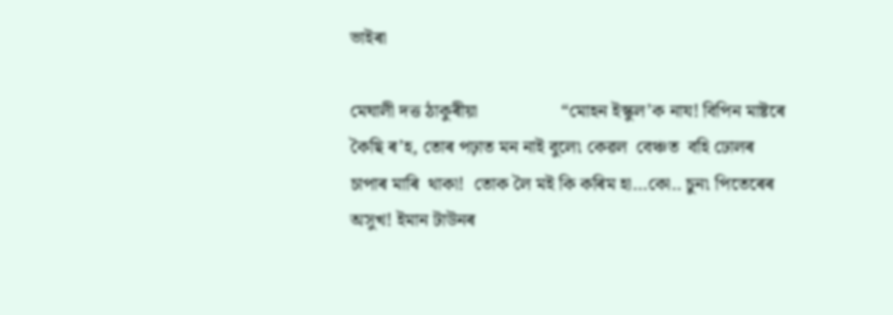ভাইৰা

মেঘালী দত্ত ঠাকুৰীয়া                  “মোহন ইস্কুল’ক নায! বিপিন মাষ্টৰে কৈছি ৰ’হ, তোৰ পঢ়াত মন নাই বুলে৷ কেৱল  বেঞ্চত  বহি ঢোলৰ চাপাৰ মাৰি  থাকা!  তোক লৈ মই কি কৰিম হা…কো.. চুন৷ পিতেৰেৰ অসুখ! ইমান টাউনৰ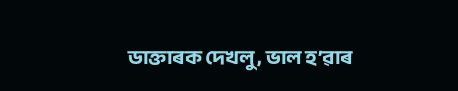ডাক্তাৰক দেখলু, ভাল হ’ৱাৰ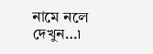নামে নলে দেখুন…৷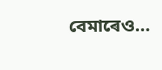বেমাৰেও…